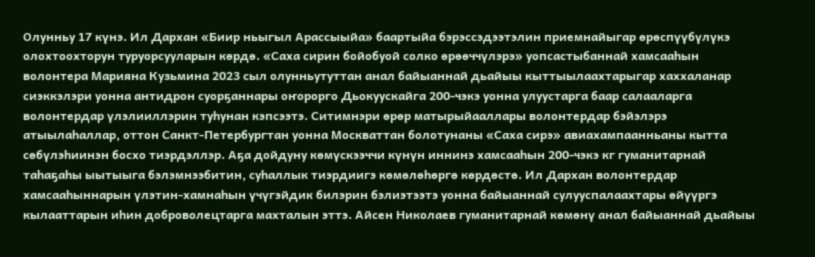Олунньу 17 күнэ. Ил Дархан «Биир ньыгыл Арассыыйа» баартыйа бэрэссэдээтэлин приемнайыгар өрөспүүбүлүкэ олохтоохторун туруорсууларын көрдө. «Саха сирин бойобуой солко өрөөччүлэрэ» уопсастыбаннай хамсааһын волонтера Марияна Кузьмина 2023 сыл олунньутуттан анал байыаннай дьайыы кыттыылаахтарыгар хаххаланар сиэккэлэри уонна антидрон суорҕаннары оҥорорго Дьокуускайга 200-чэкэ уонна улуустарга баар салааларга волонтердар үлэлииллэрин туһунан кэпсээтэ. Ситимнэри өрөр матырыйааллары волонтердар бэйэлэрэ атыылаһаллар, оттон Санкт-Петербургтан уонна Москваттан болотунаны «Саха сирэ» авиахампаанньаны кытта сөбүлэһиинэн босхо тиэрдэллэр. Аҕа дойдуну көмүскээччи күнүн иннинэ хамсааһын 200-чэкэ кг гуманитарнай таһаҕаһы ыытыыга бэлэмнээбитин, суһаллык тиэрдиигэ көмөлөһөргө көрдөстө. Ил Дархан волонтердар хамсааһыннарын үлэтин-хамнаһын үчүгэйдик билэрин бэлиэтээтэ уонна байыаннай сулууспалаахтары өйүүргэ кылааттарын иһин доброволецтарга махталын эттэ. Айсен Николаев гуманитарнай көмөнү анал байыаннай дьайыы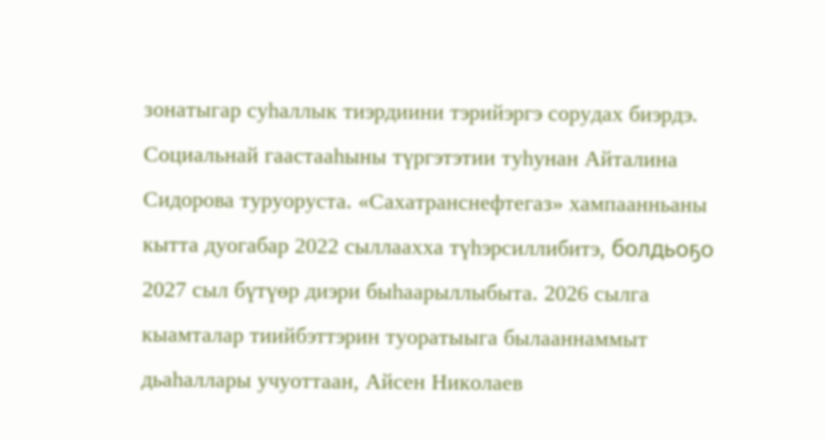зонатыгар суһаллык тиэрдиини тэрийэргэ сорудах биэрдэ.
Социальнай гаастааһыны түргэтэтии туһунан Айталина Сидорова туруоруста. «Сахатранснефтегаз» хампаанньаны кытта дуогабар 2022 сыллаахха түһэрсиллибитэ, болдьоҕо 2027 сыл бүтүөр диэри быһаарыллыбыта. 2026 сылга кыамталар тиийбэттэрин туоратыыга былааннаммыт дьаһаллары учуоттаан, Айсен Николаев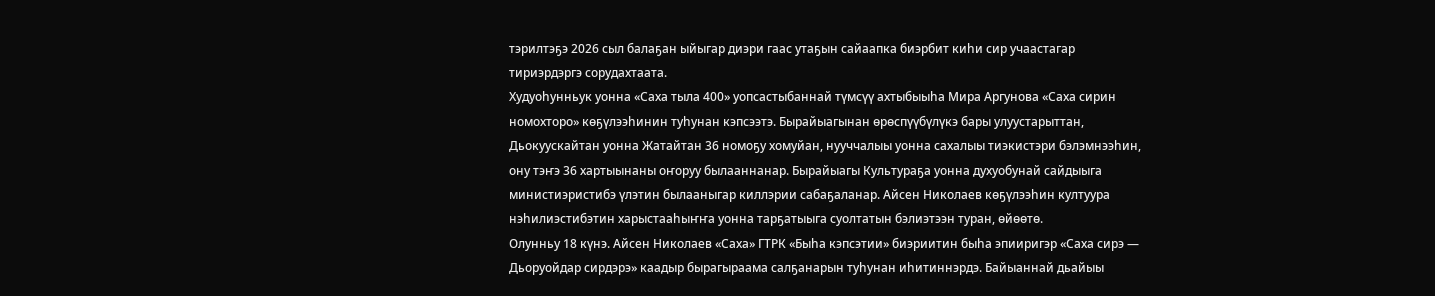тэрилтэҕэ 2026 сыл балаҕан ыйыгар диэри гаас утаҕын сайаапка биэрбит киһи сир учаастагар тириэрдэргэ сорудахтаата.
Худуоһунньук уонна «Саха тыла 400» уопсастыбаннай түмсүү ахтыбыыһа Мира Аргунова «Саха сирин номохторо» көҕүлээһинин туһунан кэпсээтэ. Бырайыагынан өрөспүүбүлүкэ бары улуустарыттан, Дьокуускайтан уонна Жатайтан 36 номоҕу хомуйан, нууччалыы уонна сахалыы тиэкистэри бэлэмнээһин, ону тэҥэ 36 хартыынаны оҥоруу былааннанар. Бырайыагы Культураҕа уонна духуобунай сайдыыга министиэристибэ үлэтин былааныгар киллэрии сабаҕаланар. Айсен Николаев көҕүлээһин култуура нэһилиэстибэтин харыстааһыҥҥа уонна тарҕатыыга суолтатын бэлиэтээн туран, өйөөтө.
Олунньу 18 күнэ. Айсен Николаев «Саха» ГТРК «Быһа кэпсэтии» биэриитин быһа эпииригэр «Саха сирэ — Дьоруойдар сирдэрэ» каадыр бырагыраама салҕанарын туһунан иһитиннэрдэ. Байыаннай дьайыы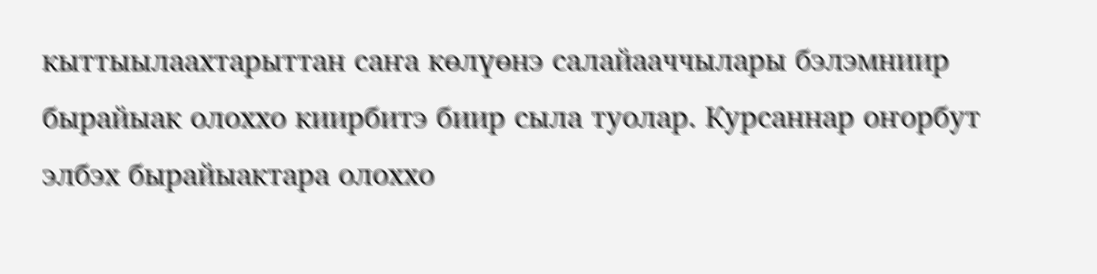кыттыылаахтарыттан саҥа көлүөнэ салайааччылары бэлэмниир бырайыак олоххо киирбитэ биир сыла туолар. Курсаннар оҥорбут элбэх бырайыактара олоххо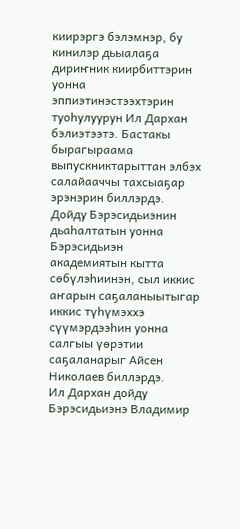киирэргэ бэлэмнэр, бу кинилэр дьыалаҕа дириҥник киирбиттэрин уонна эппиэтинэстээхтэрин туоһулуурун Ил Дархан бэлиэтээтэ. Бастакы бырагыраама выпускниктарыттан элбэх салайааччы тахсыаҕар эрэнэрин биллэрдэ. Дойду Бэрэсидьиэнин дьаһалтатын уонна Бэрэсидьиэн академиятын кытта сөбүлэһиинэн, сыл иккис аҥарын саҕаланыытыгар иккис түһүмэххэ сүүмэрдээһин уонна салгыы үөрэтии саҕаланарыг Айсен Николаев биллэрдэ.
Ил Дархан дойду Бэрэсидьиэнэ Владимир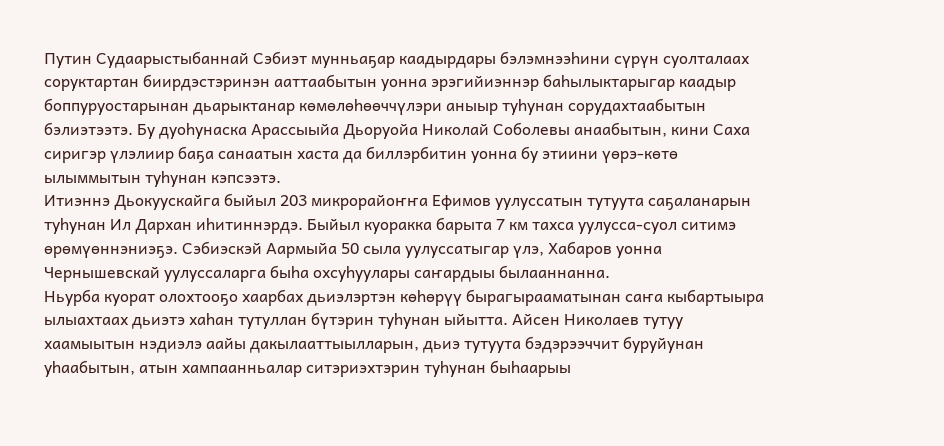Путин Судаарыстыбаннай Сэбиэт мунньаҕар каадырдары бэлэмнээһини сүрүн суолталаах соруктартан биирдэстэринэн ааттаабытын уонна эрэгийиэннэр баһылыктарыгар каадыр боппуруостарынан дьарыктанар көмөлөһөөччүлэри аныыр туһунан сорудахтаабытын бэлиэтээтэ. Бу дуоһунаска Арассыыйа Дьоруойа Николай Соболевы анаабытын, кини Саха сиригэр үлэлиир баҕа санаатын хаста да биллэрбитин уонна бу этиини үөрэ-көтө ылыммытын туһунан кэпсээтэ.
Итиэннэ Дьокуускайга быйыл 203 микрорайоҥҥа Ефимов уулуссатын тутуута саҕаланарын туһунан Ил Дархан иһитиннэрдэ. Быйыл куоракка барыта 7 км тахса уулусса-суол ситимэ өрөмүөннэниэҕэ. Сэбиэскэй Аармыйа 50 сыла уулуссатыгар үлэ, Хабаров уонна Чернышевскай уулуссаларга быһа охсуһуулары саҥардыы былааннанна.
Ньурба куорат олохтооҕо хаарбах дьиэлэртэн көһөрүү бырагырааматынан саҥа кыбартыыра ылыахтаах дьиэтэ хаһан тутуллан бүтэрин туһунан ыйытта. Айсен Николаев тутуу хаамыытын нэдиэлэ аайы дакылааттыылларын, дьиэ тутуута бэдэрээччит буруйунан уһаабытын, атын хампаанньалар ситэриэхтэрин туһунан быһаарыы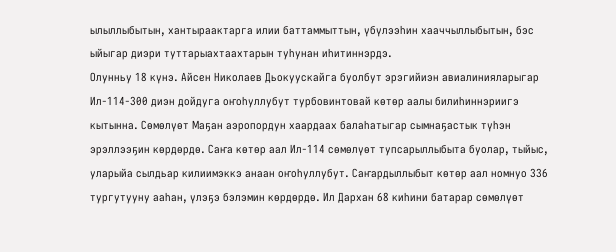ылыллыбытын, хантыраактарга илии баттаммыттын, үбүлээһин хааччыллыбытын, бэс ыйыгар диэри туттарыахтаахтарын туһунан иһитиннэрдэ.
Олунньу 18 күнэ. Айсен Николаев Дьокуускайга буолбут эрэгийиэн авиалинияларыгар Ил-114-300 диэн дойдуга оҥоһуллубут турбовинтовай көтөр аалы билиһиннэриигэ кытынна. Сөмөлүөт Маҕан аэропордун хаардаах балаһатыгар сымнаҕастык түһэн эрэллээҕин көрдөрдө. Саҥа көтөр аал Ил-114 сөмөлүөт тупсарыллыбыта буолар, тыйыс, уларыйа сылдьар килиимэккэ анаан оҥоһуллубут. Саҥардыллыбыт көтөр аал номнуо 336 тургутууну ааһан, үлэҕэ бэлэмин көрдөрдө. Ил Дархан 68 киһини батарар сөмөлүөт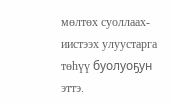мөлтөх суоллаах-иистээх улуустарга төһүү буолуоҕун эттэ.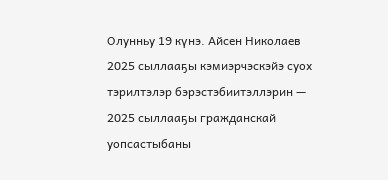Олунньу 19 күнэ. Айсен Николаев 2025 сыллааҕы кэмиэрчэскэйэ суох тэрилтэлэр бэрэстэбиитэллэрин — 2025 сыллааҕы гражданскай уопсастыбаны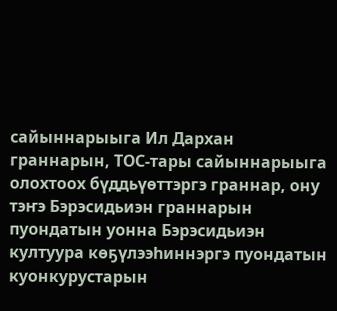сайыннарыыга Ил Дархан граннарын, ТОС-тары сайыннарыыга олохтоох бүддьүөттэргэ граннар, ону тэҥэ Бэрэсидьиэн граннарын пуондатын уонна Бэрэсидьиэн култуура көҕүлээһиннэргэ пуондатын куонкурустарын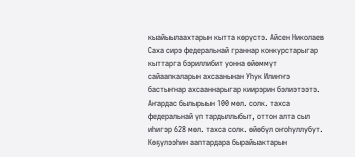кыайыылаахтарын кытта көрүстэ. Айсен Николаев Саха сирэ федеральнай граннар конкурстарыгар кыттарга бэриллибит уонна өйөммүт сайаапкаларын ахсаанынан Уһук Илиҥҥэ бастыҥнар ахсааннарыгар киирэрин бэлиэтээтэ. Аҥардас былырыын 100 мөл. солк. тахса федеральнай үп тардыллыбыт, оттон алта сыл иһигэр 628 мөл. тахса солк. өйөбүл оҥоһуллубут. Көҕүлээһин ааптардара бырайыактарын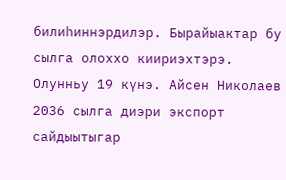билиһиннэрдилэр. Бырайыактар бу сылга олоххо киириэхтэрэ.
Олунньу 19 күнэ. Айсен Николаев 2036 сылга диэри экспорт сайдыытыгар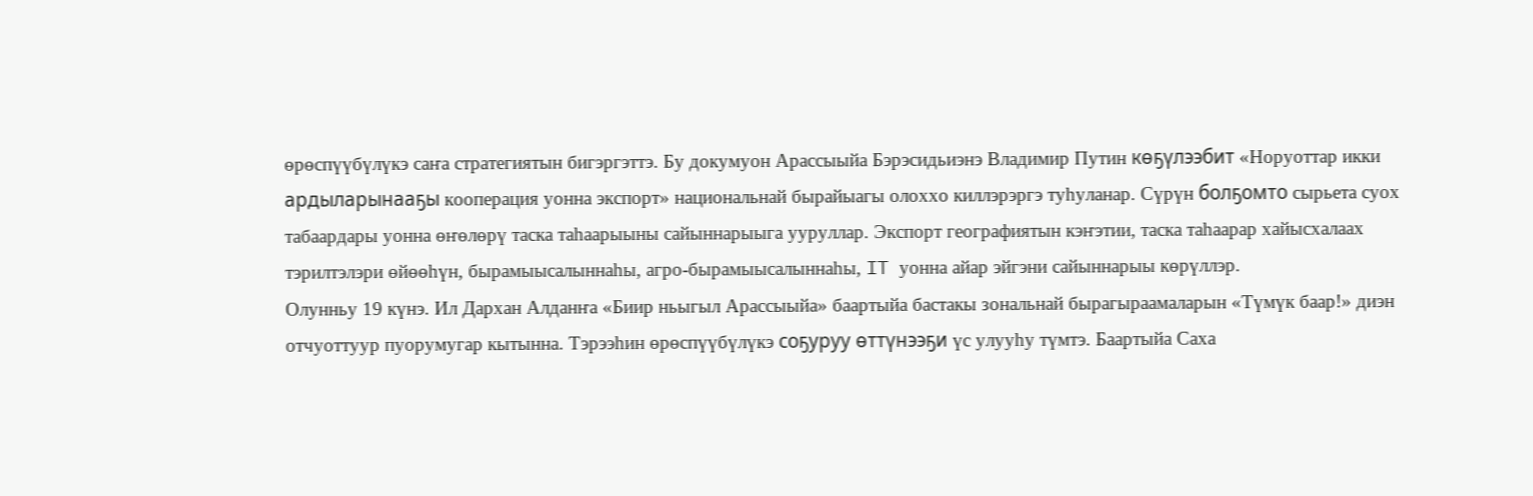өрөспүүбүлүкэ саҥа стратегиятын бигэргэттэ. Бу докумуон Арассыыйа Бэрэсидьиэнэ Владимир Путин көҕүлээбит «Норуоттар икки ардыларынааҕы кооперация уонна экспорт» национальнай бырайыагы олоххо киллэрэргэ туһуланар. Сүрүн болҕомто сырьета суох табаардары уонна өҥөлөрү таска таһаарыыны сайыннарыыга ууруллар. Экспорт географиятын кэҥэтии, таска таһаарар хайысхалаах тэрилтэлэри өйөөһүн, бырамыысалыннаһы, агро-бырамыысалыннаһы, IT уонна айар эйгэни сайыннарыы көрүллэр.
Олунньу 19 күнэ. Ил Дархан Алданҥа «Биир ньыгыл Арассыыйа» баартыйа бастакы зональнай бырагыраамаларын «Түмүк баар!» диэн отчуоттуур пуорумугар кытынна. Тэрээһин өрөспүүбүлүкэ соҕуруу өттүнээҕи үс улууһу түмтэ. Баартыйа Саха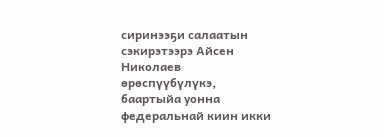сиринээҕи салаатын сэкирэтээрэ Айсен Николаев өрөспүүбүлүкэ, баартыйа уонна федеральнай киин икки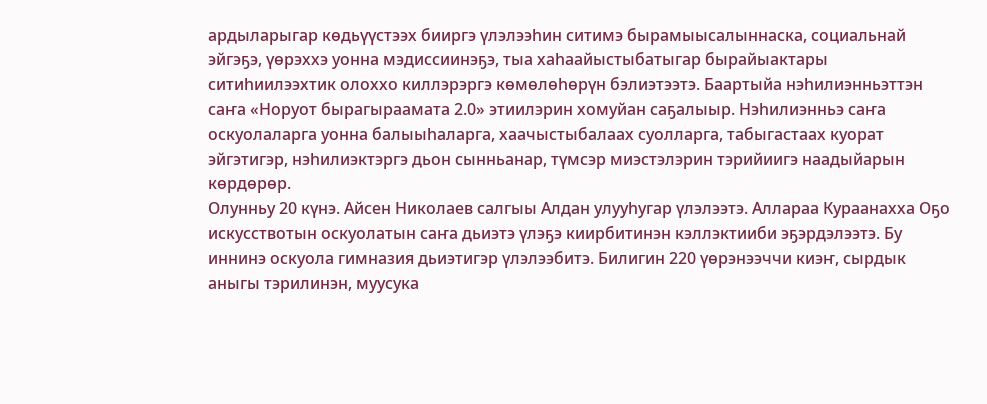ардыларыгар көдьүүстээх бииргэ үлэлээһин ситимэ бырамыысалыннаска, социальнай эйгэҕэ, үөрэххэ уонна мэдиссиинэҕэ, тыа хаһаайыстыбатыгар бырайыактары ситиһиилээхтик олоххо киллэрэргэ көмөлөһөрүн бэлиэтээтэ. Баартыйа нэһилиэнньэттэн саҥа «Норуот бырагыраамата 2.0» этиилэрин хомуйан саҕалыыр. Нэһилиэнньэ саҥа оскуолаларга уонна балыыһаларга, хаачыстыбалаах суолларга, табыгастаах куорат эйгэтигэр, нэһилиэктэргэ дьон сынньанар, түмсэр миэстэлэрин тэрийиигэ наадыйарын көрдөрөр.
Олунньу 20 күнэ. Айсен Николаев салгыы Алдан улууһугар үлэлээтэ. Аллараа Кураанахха Оҕо искусствотын оскуолатын саҥа дьиэтэ үлэҕэ киирбитинэн кэллэктииби эҕэрдэлээтэ. Бу иннинэ оскуола гимназия дьиэтигэр үлэлээбитэ. Билигин 220 үөрэнээччи киэҥ, сырдык аныгы тэрилинэн, муусука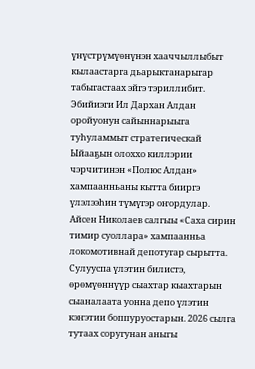үнүстрүмүөнүнэн хааччыллыбыт кылаастарга дьарыктанарыгар табыгастаах эйгэ тэриллибит. Эбийиэги Ил Дархан Алдан оройуонун сайыннарыыга туһуламмыт стратегическай Ыйааҕын олоххо киллэрии чэрчитинэн «Полюс Алдан» хампаанньаны кытта бииргэ үлэлээһин түмүгэр оҥордулар.
Айсен Николаев салгыы «Саха сирин тимир суоллара» хампаанньа локомотивнай депотугар сырытта. Сулууспа үлэтин билистэ, өрөмүөннүүр сыахтар кыахтарын сыаналаата уонна депо үлэтин кэҥэтии боппуруостарын. 2026 сылга тутаах соругунан аныгы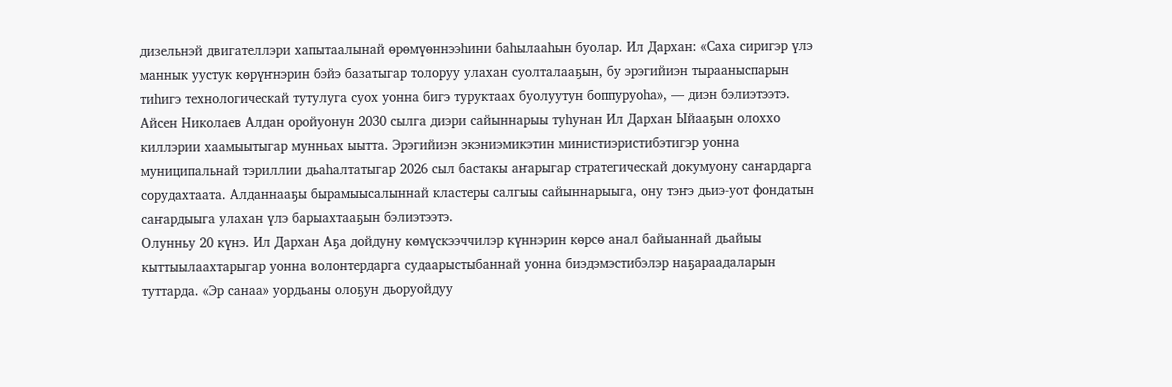дизельнэй двигателлэри хапытаалынай өрөмүөннээһини баһылааһын буолар. Ил Дархан: «Саха сиригэр үлэ маннык уустук көрүҥнэрин бэйэ базатыгар толоруу улахан суолталааҕын, бу эрэгийиэн тырааныспарын тиһигэ технологическай тутулуга суох уонна бигэ туруктаах буолуутун боппуруоһа», — диэн бэлиэтээтэ.
Айсен Николаев Алдан оройуонун 2030 сылга диэри сайыннарыы туһунан Ил Дархан Ыйааҕын олоххо киллэрии хаамыытыгар мунньах ыытта. Эрэгийиэн экэниэмикэтин министиэристибэтигэр уонна муниципальнай тэриллии дьаһалтатыгар 2026 сыл бастакы аҥарыгар стратегическай докумуону саҥардарга сорудахтаата. Алданнааҕы бырамыысалыннай кластеры салгыы сайыннарыыга, ону тэҥэ дьиэ-уот фондатын саҥардыыга улахан үлэ барыахтааҕын бэлиэтээтэ.
Олунньу 20 күнэ. Ил Дархан Аҕа дойдуну көмүскээччилэр күннэрин көрсө анал байыаннай дьайыы кыттыылаахтарыгар уонна волонтердарга судаарыстыбаннай уонна биэдэмэстибэлэр наҕараадаларын туттарда. «Эр санаа» уордьаны олоҕун дьоруойдуу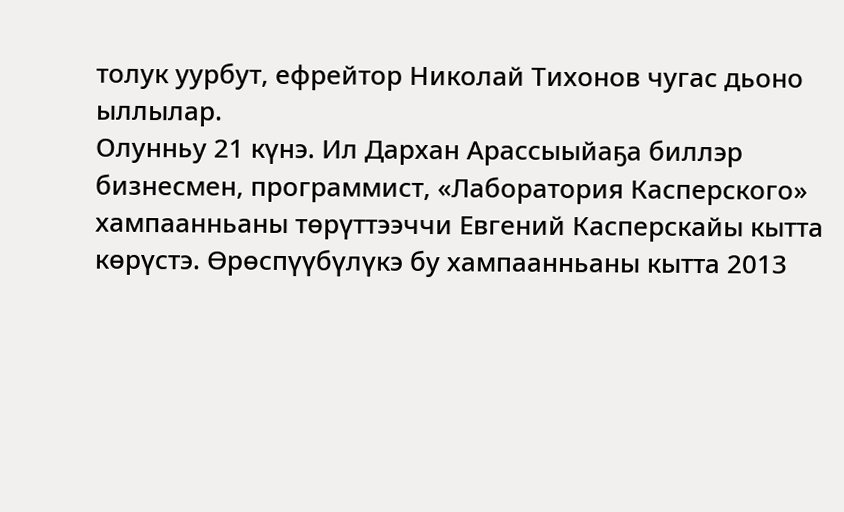толук уурбут, ефрейтор Николай Тихонов чугас дьоно ыллылар.
Олунньу 21 күнэ. Ил Дархан Арассыыйаҕа биллэр бизнесмен, программист, «Лаборатория Касперского» хампаанньаны төрүттээччи Евгений Касперскайы кытта көрүстэ. Өрөспүүбүлүкэ бу хампаанньаны кытта 2013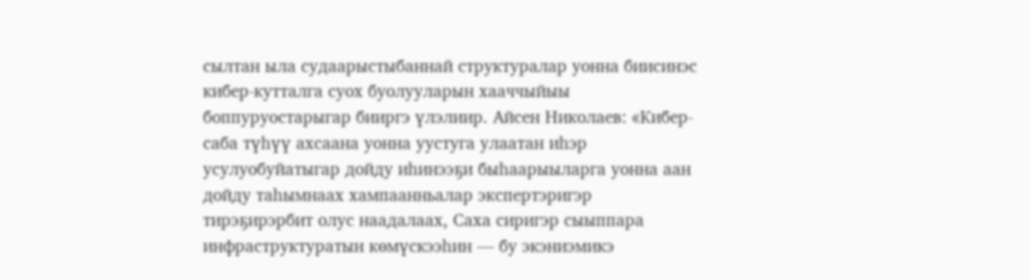сылтан ыла судаарыстыбаннай структуралар уонна биисинэс кибер-кутталга суох буолууларын хааччыйыы боппуруостарыгар бииргэ үлэлиир. Айсен Николаев: «Кибер-саба түһүү ахсаана уонна уустуга улаатан иһэр усулуобуйатыгар дойду иһинээҕи быһаарыыларга уонна аан дойду таһымнаах хампаанньалар экспертэригэр тирэҕирэрбит олус наадалаах, Саха сиригэр сыыппара инфраструктуратын көмүскээһин — бу экэниэмикэ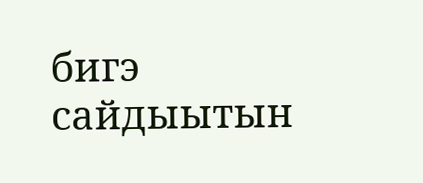бигэ сайдыытын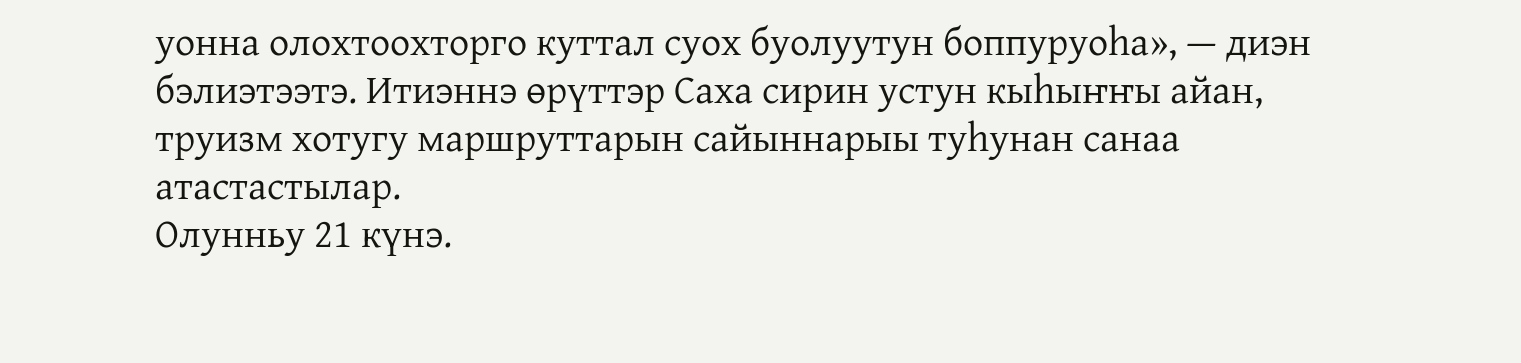уонна олохтоохторго куттал суох буолуутун боппуруоһа», — диэн бэлиэтээтэ. Итиэннэ өрүттэр Саха сирин устун кыһыҥҥы айан, труизм хотугу маршруттарын сайыннарыы туһунан санаа атастастылар.
Олунньу 21 күнэ.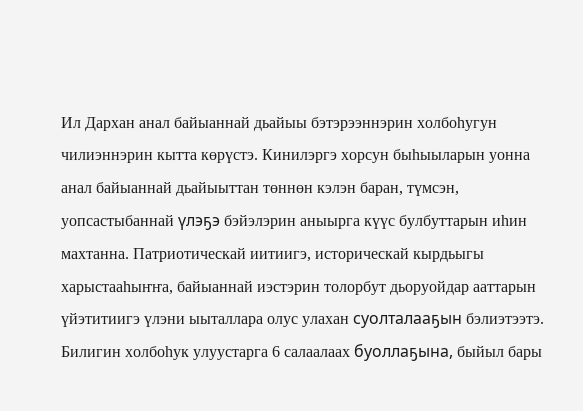Ил Дархан анал байыаннай дьайыы бэтэрээннэрин холбоһугун чилиэннэрин кытта көрүстэ. Кинилэргэ хорсун быһыыларын уонна анал байыаннай дьайыыттан төннөн кэлэн баран, түмсэн, уопсастыбаннай үлэҕэ бэйэлэрин аныырга күүс булбуттарын иһин махтанна. Патриотическай иитиигэ, историческай кырдьыгы харыстааһыҥҥа, байыаннай иэстэрин толорбут дьоруойдар ааттарын үйэтитиигэ үлэни ыыталлара олус улахан суолталааҕын бэлиэтээтэ. Билигин холбоһук улуустарга 6 салаалаах буоллаҕына, быйыл бары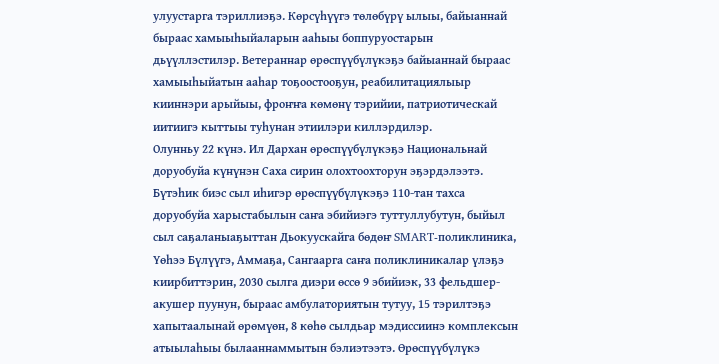улуустарга тэриллиэҕэ. Көрсүһүүгэ төлөбүрү ылыы, байыаннай быраас хамыыһыйаларын ааһыы боппуруостарын дьүүллэстилэр. Ветераннар өрөспүүбүлүкэҕэ байыаннай быраас хамыыһыйатын ааһар тоҕоостооҕун, реабилитациялыыр кииннэри арыйыы, фроҥҥа көмөнү тэрийии, патриотическай иитиигэ кыттыы туһунан этиилэри киллэрдилэр.
Олунньу 22 күнэ. Ил Дархан өрөспүүбүлүкэҕэ Национальнай доруобуйа күнүнэн Саха сирин олохтоохторун эҕэрдэлээтэ. Бүтэһик биэс сыл иһигэр өрөспүүбүлүкэҕэ 110-тан тахса доруобуйа харыстабылын саҥа эбийиэгэ туттуллубутун, быйыл сыл саҕаланыаҕыттан Дьокуускайга бөдөҥ SMART-поликлиника, Үөһээ Бүлүүгэ, Аммаҕа, Сангаарга саҥа поликлиникалар үлэҕэ киирбиттэрин, 2030 сылга диэри өссө 9 эбийиэк, 33 фельдшер-акушер пуунун, быраас амбулаториятын тутуу, 15 тэрилтэҕэ хапытаалынай өрөмүөн, 8 көһө сылдьар мэдиссиинэ комплексын атыылаһыы былааннаммытын бэлиэтээтэ. Өрөспүүбүлүкэ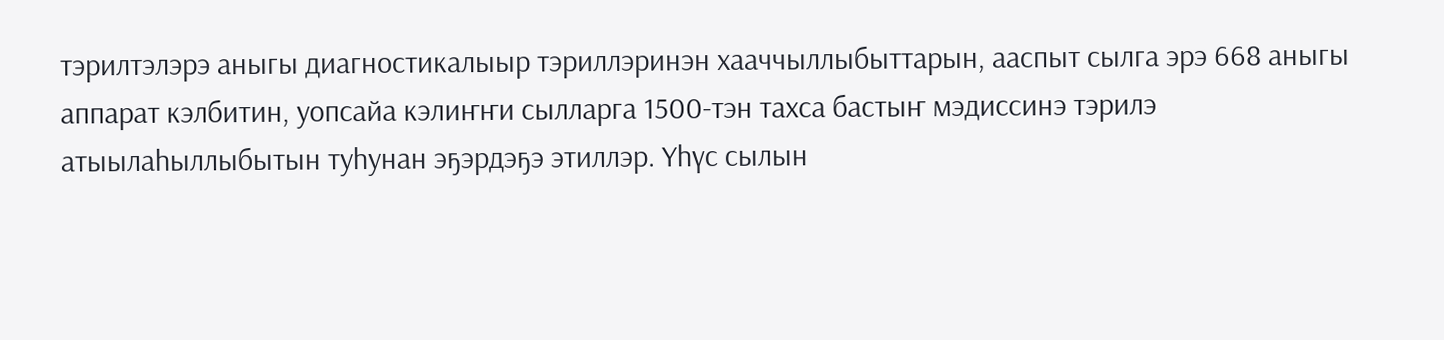тэрилтэлэрэ аныгы диагностикалыыр тэриллэринэн хааччыллыбыттарын, ааспыт сылга эрэ 668 аныгы аппарат кэлбитин, уопсайа кэлиҥҥи сылларга 1500-тэн тахса бастыҥ мэдиссинэ тэрилэ атыылаһыллыбытын туһунан эҕэрдэҕэ этиллэр. Үһүс сылын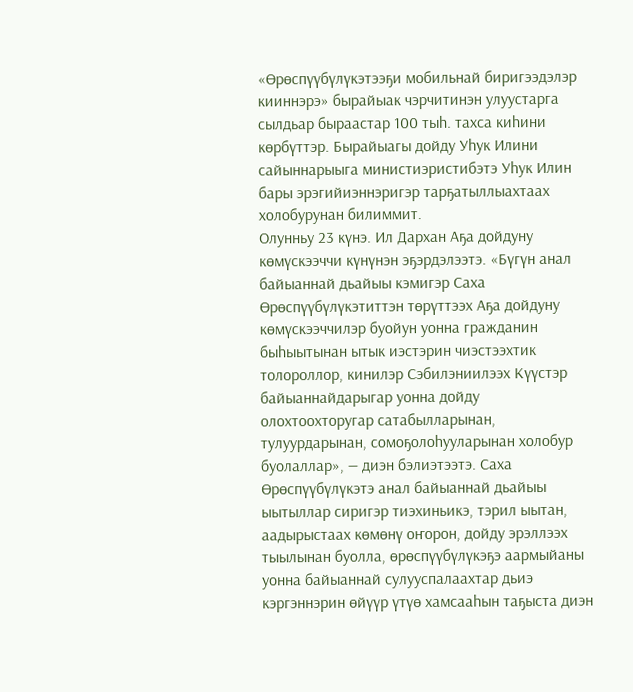«Өрөспүүбүлүкэтээҕи мобильнай биригээдэлэр кииннэрэ» бырайыак чэрчитинэн улуустарга сылдьар быраастар 100 тыһ. тахса киһини көрбүттэр. Бырайыагы дойду Уһук Илини сайыннарыыга министиэристибэтэ Уһук Илин бары эрэгийиэннэригэр тарҕатыллыахтаах холобурунан билиммит.
Олунньу 23 күнэ. Ил Дархан Аҕа дойдуну көмүскээччи күнүнэн эҕэрдэлээтэ. «Бүгүн анал байыаннай дьайыы кэмигэр Саха Өрөспүүбүлүкэтиттэн төрүттээх Аҕа дойдуну көмүскээччилэр буойун уонна гражданин быһыытынан ытык иэстэрин чиэстээхтик толороллор, кинилэр Сэбилэниилээх Күүстэр байыаннайдарыгар уонна дойду олохтоохторугар сатабылларынан, тулуурдарынан, сомоҕолоһууларынан холобур буолаллар», — диэн бэлиэтээтэ. Саха Өрөспүүбүлүкэтэ анал байыаннай дьайыы ыытыллар сиригэр тиэхиньикэ, тэрил ыытан, аадырыстаах көмөнү оҥорон, дойду эрэллээх тыылынан буолла, өрөспүүбүлүкэҕэ аармыйаны уонна байыаннай сулууспалаахтар дьиэ кэргэннэрин өйүүр үтүө хамсааһын таҕыста диэн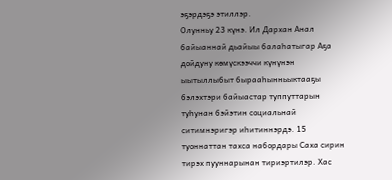эҕэрдэҕэ этиллэр.
Олунньу 23 күнэ. Ил Дархан Анал байыаннай дьайыы балаһатыгар Аҕа дойдуну көмүскээччи күнүнэн ыытыллыбыт бырааһынньыктааҕы бэлэхтэри байыастар туппуттарын туһунан бэйэтин социальнай ситимнэригэр иһитиннэрдэ. 15 туоннаттан тахса набордары Саха сирин тирэх пууннарынан тириэртилэр. Хас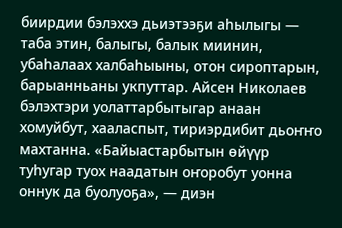биирдии бэлэххэ дьиэтээҕи аһылыгы — таба этин, балыгы, балык миинин, убаһалаах халбаһыыны, отон сироптарын, барыанньаны укпуттар. Айсен Николаев бэлэхтэри уолаттарбытыгар анаан хомуйбут, хааласпыт, тириэрдибит дьоҥҥо махтанна. «Байыастарбытын өйүүр туһугар туох наадатын оҥоробут уонна оннук да буолуоҕа», — диэн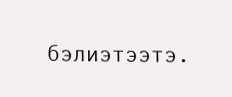бэлиэтээтэ.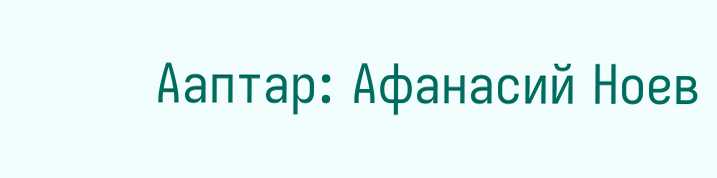Ааптар: Афанасий Ноев